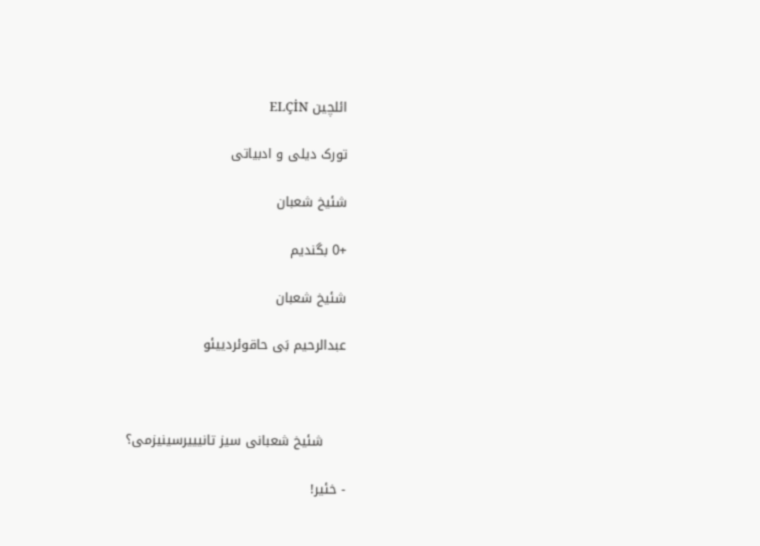ائلچین ELÇİN

تورک دیلی و ادبیاتی

شئیخ شعبان

+0 بگندیم

شئیخ شعبان

عبدالرحیم بَی حاقوئردییئو



     شئیخ شعبانی سیز تانیییرسینیزمی؟

- خئیر!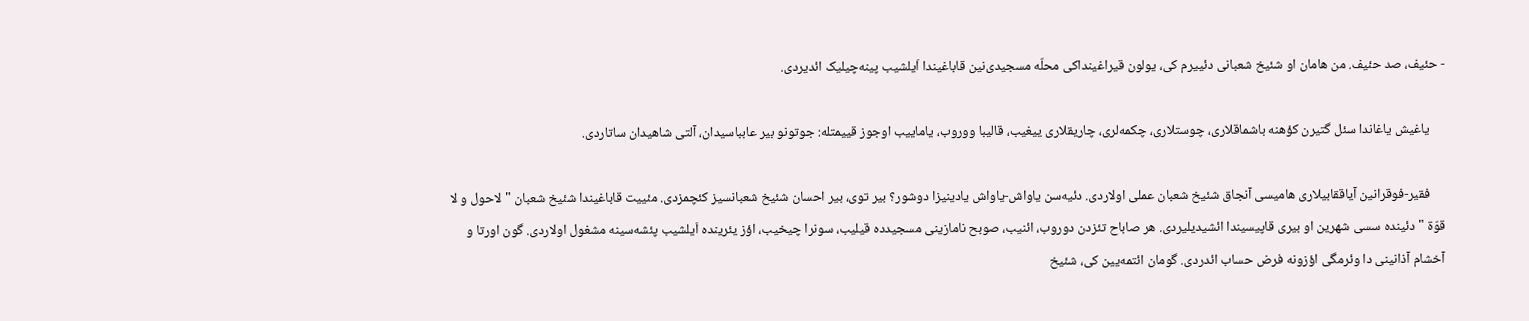- حئیف، صد حئیف. من هامان او شئیخ شعبانی دئییرم کی، یولون قیراغینداکی محلّه مسجیدی‌نین قاباغیندا اَیلشیب پینه‌چیلیک ائدیردی.

     یاغیش یاغاندا سئل گتیرن کؤهنه باشماقلاری، چوستلاری، چکمه‌لری، چاریقلاری ییغیب، قالیبا ووروب، یاماییب اوجوز قییمتله: جوتونو بیر عابباسیدان، آلتی شاهیدان ساتاردی.

     فقیر-فوقرانین آیاققابیلاری هامیسی آنجاق شئیخ شعبان عملی اولاردی. دئیه‌سن یاواش-یاواش یادینیزا دوشور؟ بیر توی، بیر احسان شئیخ شعبانسیز کئچمزدی. مئییت قاباغیندا شئیخ شعبان "لاحول و لا قوّة " دئینده سسی شهرین او بیری قاپیسیندا ائشیدیلیردی. هر صاباح تئزدن دوروب، ائنیب، صوبح نامازینی مسجیدده قیلیب، سونرا چیخیب، اؤز یئرینده اَیلشیب پئشه‌سینه مشغول اولاردی. گون اورتا و آخشام آذانینی دا وئرمگی اؤزونه فرض حساب ائدردی. گومان ائتمه‌یین کی، شئیخ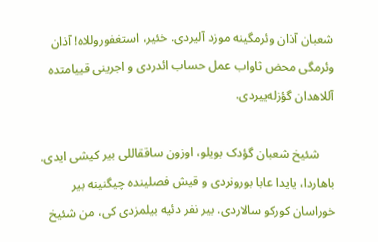شعبان آذان وئرمگینه موزد آلیردی. خئیر، استغفوروللاه! آذان وئرمگی محض ثاواب عمل حساب ائدردی و اجرینی قییامتده آللاهدان گؤزله‌ییردی.

     شئیخ شعبان گؤدک بویلو، اوزون ساققاللی بیر کیشی ایدی. باهاردا، یایدا عابا بورونردی و قیش فصلینده چیگنینه بیر خوراسان کورکو سالاردی. بیر نفر دئیه بیلمزدی کی، من شئیخ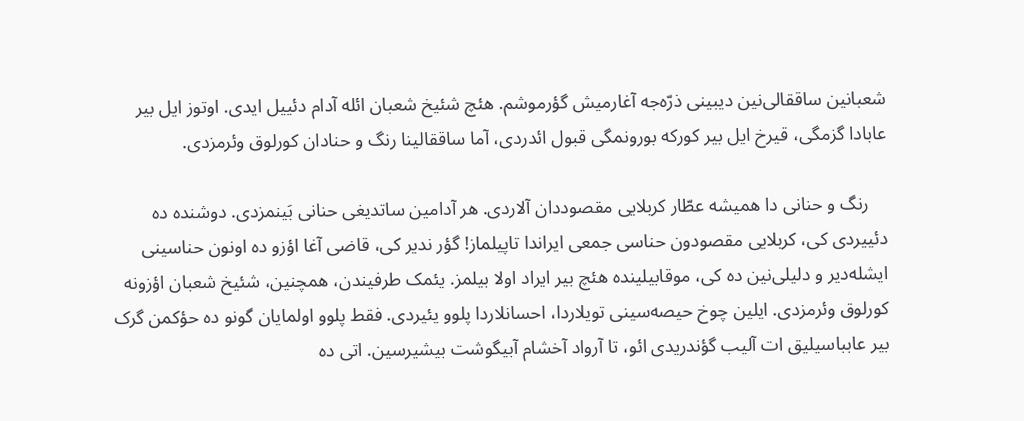شعبانین ساققالی‌نین دیبینی ذرّه‌جه آغارمیش گؤرموشم. هئچ شئیخ شعبان ائله آدام دئییل ایدی. اوتوز ایل بیر عابادا گزمگی، قیرخ ایل بیر کورکه بورونمگی قبول ائدردی، آما ساققالینا رنگ و حنادان کورلوق وئرمزدی.

    رنگ و حنانی دا همیشه عطّار کربلایی مقصوددان آلاردی. هر آدامین ساتدیغی حنانی بَینمزدی. دوشنده ده دئییردی کی، کربلایی مقصودون حناسی جمعی ایراندا تاپیلماز! گؤر ندیر کی، قاضی آغا اؤزو ده اونون حناسینی ایشله‌دیر و دلیلی‌نین ده کی، موقابیلینده هئچ بیر ایراد اولا بیلمز. یئمک طرفیندن، همچنین، شئیخ شعبان اؤزونه کورلوق وئرمزدی. ایلین چوخ حیصه‌سینی تویلاردا، احسانلاردا پلوو یئیردی. فقط پلوو اولمایان گونو ده حؤکمن گرک بیر عابباسیلیق ات آلیب گؤندریدی ائو، تا آرواد آخشام آبیگوشت بیشیرسین. اتی ده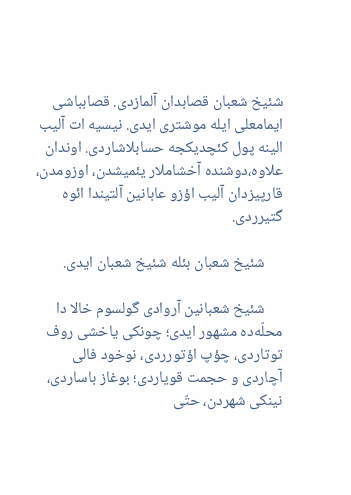شئیخ شعبان قصابدان آلمازدی. قصابباشی ایمامعلی ایله موشتری ایدی. نیسیه ات آلیب الینه پول کئچدیکجه حسابلاشاردی. اوندان علاوه،دوشنده آخشاملار یئمیشدن، اوزومدن، قارپیزدان آلیب اؤزو عابانین آلتیندا ائوه گتیرردی.

     شئیخ شعبان بئله شئیخ شعبان ایدی.

     شئیخ شعبانین آروادی گولسوم خالا دا محلّه‌ده مشهور ایدی؛ چونکی یاخشی روف توتاردی، چؤپ اؤتورردی، نوخود فالی آچاردی و حجمت قویاردی؛ بوغاز باساردی، نینکی شهردن، حتّی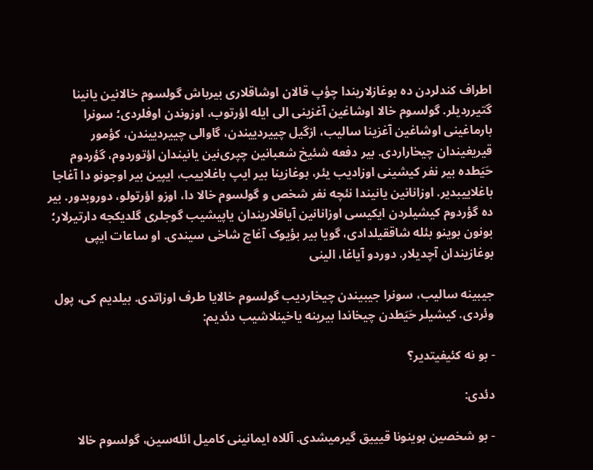اطراف کندلردن ده بوغازلاریندا چؤپ قالان اوشاقلاری بیرباش گولسوم خالانین یانینا گتیرردیلر. گولسوم خالا اوشاغین آغزینی الی ایله اؤرتوب، اوزوندن اوفلردی؛ سونرا بارماغینی اوشاغین آغزینا سالیب، ازگیل چییردییندن، گاوالی چییردییندن، کؤمور قیریغیندان چیخاراردی. بیر دفعه شئیخ شعبانین چپری‌نین یانیندان اؤتوردوم، گؤردوم حَیَطده بیر نفر کیشینی اوزادیب یئر، بوغازینا بیر ایپ باغلاییب، ایپین بیر اوجونو دا آغاجا باغلاییبدیر. اوزانانین یانیندا نئچه نفر شخص و گولسوم خالا دا، اوزو اؤرتولو، دوروبدور. بیر ده گؤردوم کیشیلردن ایکیسی اوزانانین آیاقلاریندان یاپیشیب گوجلری گلدیکجه دارتیرلار؛ بونون بوینو بئله شاققیلدادی، گویا بیر بؤیوک آغاج شاخی سیندی. او ساعات ایپی بوغازیندان آچدیلار. دوردو آیاغا، الینی

جیبینه سالیب، سونرا جیبیندن چیخاردیب گولسوم خالایا طرف اوزاتدی. بیلدیم کی، پول وئردی. کیشیلر حَیَطدن چیخاندا بیرینه یاخینلاشیب دئدیم:

- بو نه کئیفیتدیر؟

دئدی:

- بو شخصین بوینونا قیییق گیرمیشدی. آللاه ایمانینی کامیل ائله‌سین، گولسوم خالا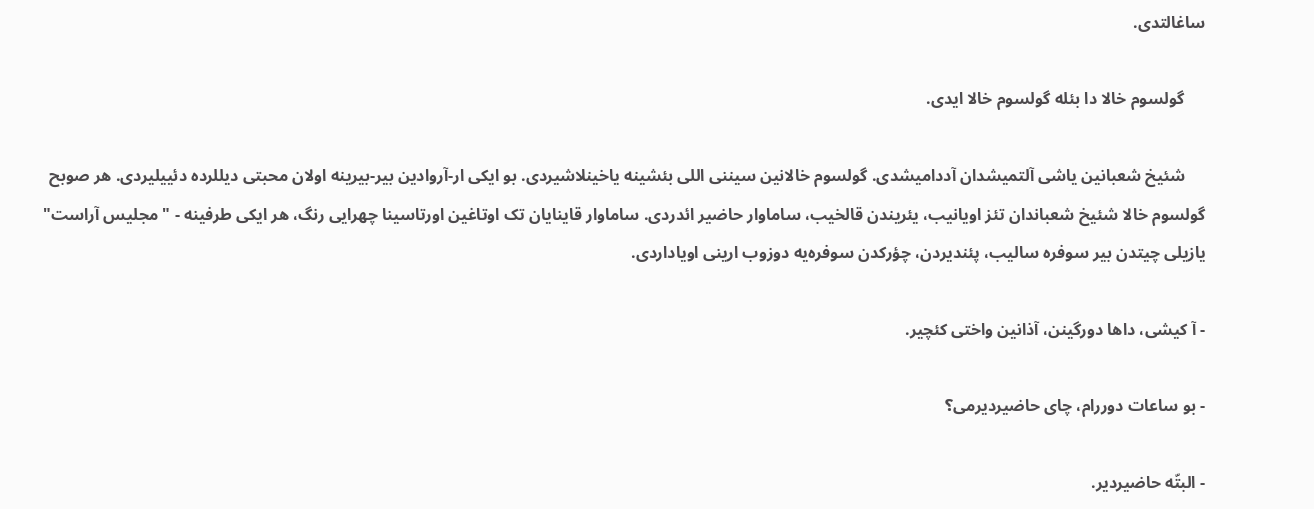ساغالتدی.

     گولسوم خالا دا بئله گولسوم خالا ایدی.

     شئیخ شعبانین یاشی آلتمیشدان آددامیشدی. گولسوم خالانین سیننی اللی بئشینه یاخینلاشیردی. بو ایکی ار-آروادین بیر-بیرینه اولان محبتی دیللرده دئییلیردی. هر صوبح گولسوم خالا شئیخ شعباندان تئز اویانیب، یئریندن قالخیب، ساماوار حاضیر ائدردی. ساماوار قاینایان تک اوتاغین اورتاسینا چهرایی رنگ، هر ایکی طرفینه - "مجلیس آراست" یازیلی چیتدن بیر سوفره سالیب، پئندیردن، چؤرکدن سوفره‌یه دوزوب ارینی اویاداردی.

- آ کیشی، داها دورگینن، آذانین واختی کئچیر.

- بو ساعات دوررام، چای حاضیردیرمی؟

- البتّه حاضیردیر.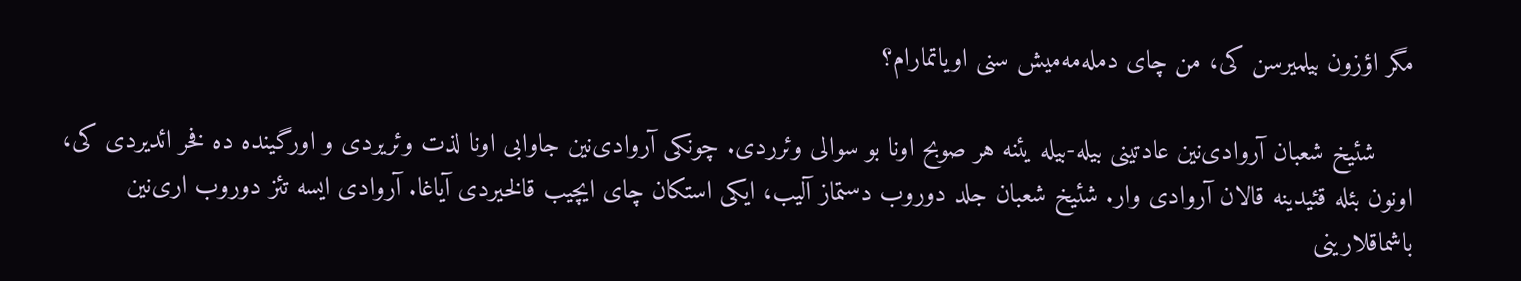مگر اؤزون بیلمیرسن کی، من چای دمله‌مه‌میش سنی اویاتمارام؟

     شئیخ شعبان آروادی‌نین عادتینی بیله-بیله یئنه هر صوبح اونا بو سوالی وئرردی. چونکی آروادی‌نین جاوابی اونا لذت وئریردی و اورگینده ده فخر ائدیردی کی، اونون بئله قئیدینه قالان آروادی وار. شئیخ شعبان جلد دوروب دستماز آلیب، ایکی استکان چای ایچیب قالخیردی آیاغا. آروادی ایسه تئز دوروب اری‌نین باشماقلارینی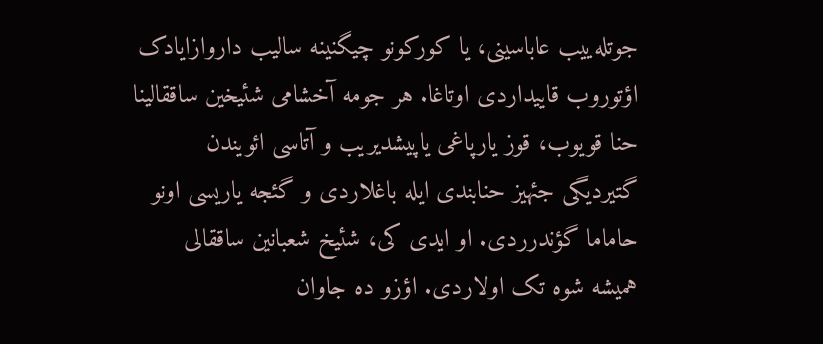جوتله‌ییب عاباسینی، یا کورکونو چیگنینه سالیب داروازایادک اؤتوروب قاییداردی اوتاغا. هر جومه آخشامی شئیخین ساققالینا حنا قویوب، قوز یارپاغی یاپیشدیریب و آتاسی ائویندن گتیردیگی جئهیز حنابندی ایله باغلاردی و گئجه یاریسی اونو حاماما گؤندرردی. او ایدی کی، شئیخ شعبانین ساققالی همیشه شوه تک اولاردی. اؤزو ده جاوان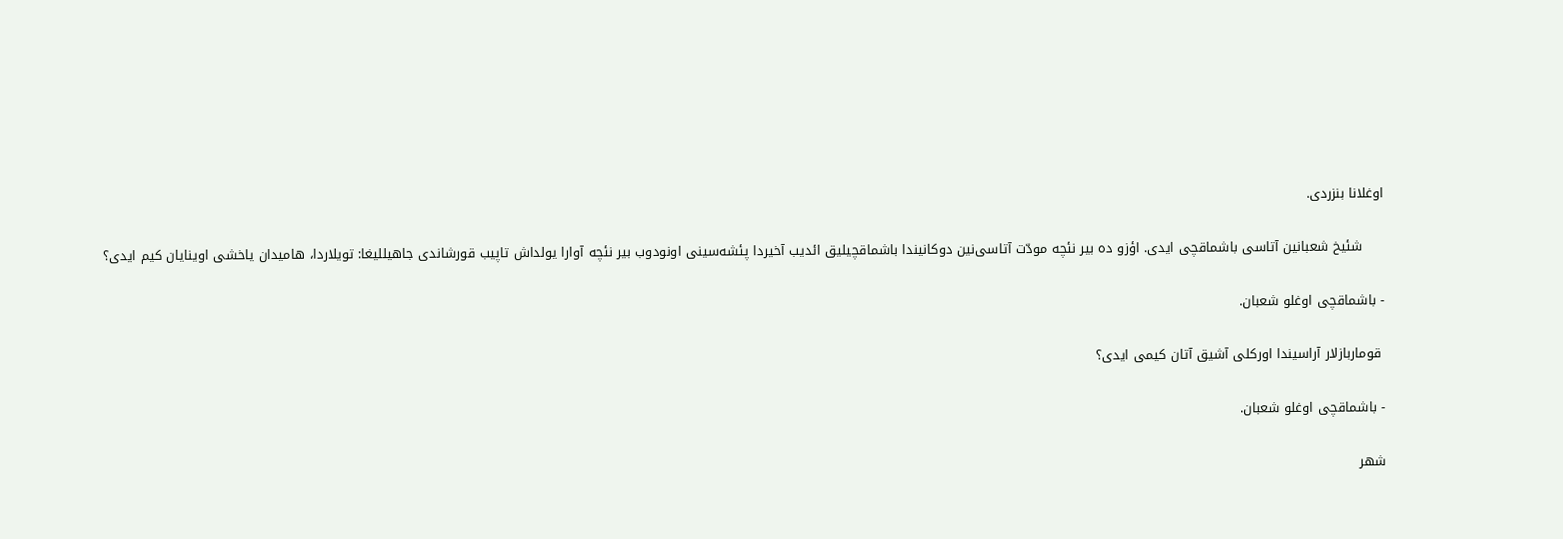اوغلانا بنزردی.

     شئیخ شعبانین آتاسی باشماقچی ایدی. اؤزو ده بیر نئچه مودّت آتاسی‌نین دوکانیندا باشماقچیلیق ائدیب آخیردا پئشه‌سینی اونودوب بیر نئچه آوارا یولداش تاپیب قورشاندی جاهیللیغا: تویلاردا، هامیدان یاخشی اوینایان کیم ایدی؟

- باشماقچی اوغلو شعبان.

 قوماربازلار آراسیندا اورکلی آشیق آتان کیمی ایدی؟

- باشماقچی اوغلو شعبان.

شهر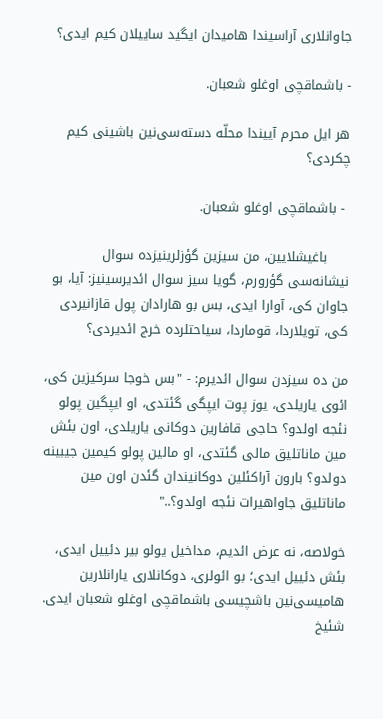جاوانلاری آراسیندا هامیدان ایگید ساییلان کیم ایدی؟

- باشماقچی اوغلو شعبان.

هر ایل محرم آییندا محلّه دسته‌سی‌نین باشینی کیم چکردی؟

 - باشماقچی اوغلو شعبان.

     باغیشلایین، من سیزین گؤزلرینیزده سوال نیشانه‌سی گؤرورم، گویا سیز سوال ائدیرسینیز: آیا، بو جاوان کی، آوارا ایدی، بس بو هارادان پول قازانیردی کی، تویلاردا، قوماردا، سیاحتلرده خرج ائدیردی؟

من ده سیزدن سوال ائدیرم: - "بس خوجا سرکیزین کی، ائوی یاریلدی، یوز پوت ایپگی گئتدی، او ایپگین پولو نئجه اولدو؟ حاجی قافارین دوکانی یاریلدی، اون بئش مین ماناتلیق مالی گئتدی، او مالین پولو کیمین جیبینه دولدو؟ بارون آراکئلین دوکانیندان گئدن اون مین ماناتلیق جاواهیرات نئجه اولدو؟.."

خولاصه، نه عرض ائدیم، مداخیل یولو بیر دئییل ایدی، بئش دئییل ایدی؛ بو ائولری، دوکانلاری یارانلارین هامیسی‌نین باشچیسی باشماقچی اوغلو شعبان ایدی. شئیخ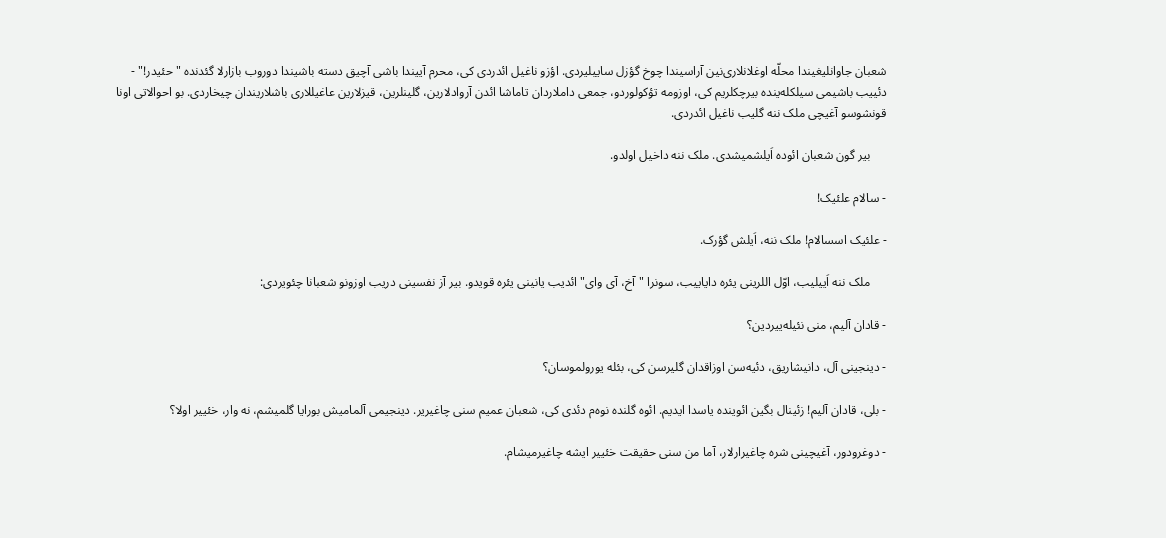شعبان جاوانلیغیندا محلّه اوغلانلاری‌نین آراسیندا چوخ گؤزل ساییلیردی. اؤزو ناغیل ائدردی کی، محرم آییندا باشی آچیق دسته باشیندا دوروب بازارلا گئدنده "حئیدر!" - دئییب باشیمی سیلکله‌ینده بیرچکلریم کی، اوزومه تؤکولوردو، جمعی داملاردان تاماشا ائدن آروادلارین، گلینلرین، قیزلارین عاغیللاری باشلاریندان چیخاردی. بو احوالاتی اونا قونشوسو آغیچی ملک ننه گلیب ناغیل ائدردی.

     بیر گون شعبان ائوده اَیلشمیشدی. ملک ننه داخیل اولدو.

- سالام علئیک!

- علئیک اسسالام! ملک ننه، اَیلش گؤرک.

     ملک ننه اَییلیب، اوّل اللرینی یئره دایاییب، سونرا "آخ، آی وای" ائدیب یانینی یئره قویدو. بیر آز نفسینی دریب اوزونو شعبانا چئویردی:

- قادان آلیم، منی نئیله‌ییردین؟

- دینجینی آل، دانیشاریق، دئیه‌سن اوزاقدان گلیرسن کی، بئله یورولموسان؟

- بلی، قادان آلیم! زئینال بگین ائوینده یاسدا ایدیم. ائوه گلنده نوه‌م دئدی کی، شعبان عمیم سنی چاغیریر. دینجیمی آلمامیش بورایا گلمیشم، نه وار، خئییر اولا؟

- دوغرودور، آغیچینی شره چاغیرارلار، آما من سنی حقیقت خئییر ایشه چاغیرمیشام.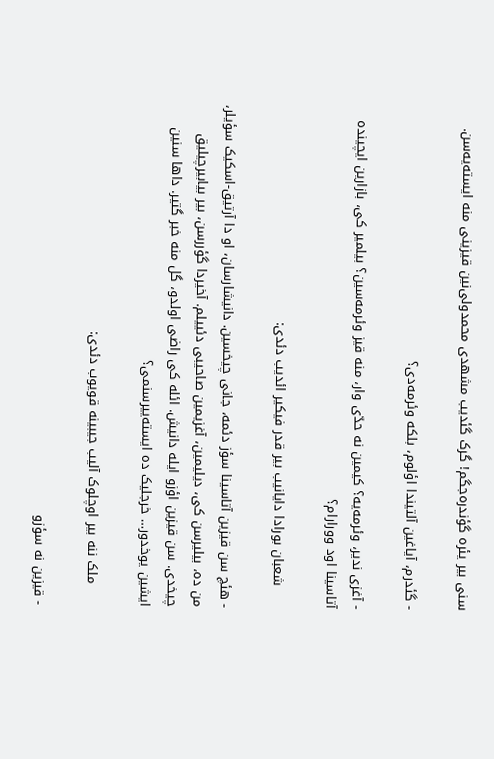سنی بیر یئره گؤندره‌جگم! گرک گئدیب مشهدی محمدو‌لی‌نین قیزینی منه ایسته‌یه‌سن.

- گئدرم، آیاغین آلتیندا اؤلوم، بلکه وئرمه‌دی؟

- آغزی ندیر، وئرمه‌یه؟ کیمین نه حدّی وار، منه قیز وئرمه‌سین؟ بیلمیر کی، بازارین ایچینده آتاسینا اود وورارام؟

     شعبان بورادا دایانیب بیر قدر فیکیر ائدیب دئدی:

- هئچ سن قیزین آتاسینا سؤز دئمه، جانی چیخسین. دانیشارسان، او دا آرتیق-اسکیک سؤیلر، من ده، بیلیرسن کی، دیلیمین، آغزیمین صاحیبی دئییلم. آخیردا گؤررسن، بیر بیابیرچیلیق چیخدی. سن قیزین اؤزو ایله دانیش. ائله کی راضی اولدو، گل منه خبر گتیر. داها سنین ایشین یوخدور… خرجلیک ده ایسته‌ییرسنمی؟

     ملک ننه بیر اوچلوک آلیب جیبینه قویوب دئدی:

- قیزین نه سؤزو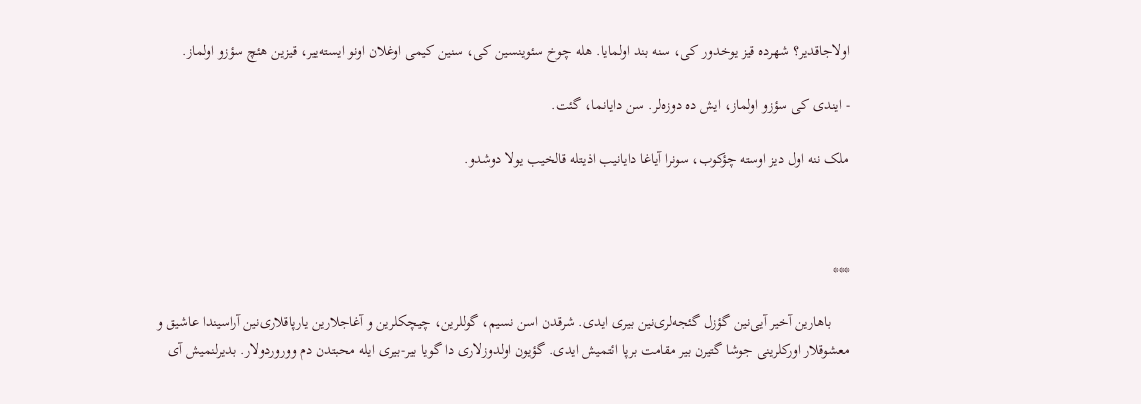اولاجاقدیر؟ شهرده قیز یوخدور کی، سنه بند اولمایا. هله چوخ سئوینسین کی، سنین کیمی اوغلان اونو ایسته‌ییر، قیزین هئچ سؤزو اولماز.

- ایندی کی سؤزو اولماز، ایش ده دوزه‌لر. سن دایانما، گئت.

ملک ننه اول دیز اوسته چؤکوب، سونرا آیاغا دایانیب اذیتله قالخیب یولا دوشدو.



***

     باهارین آخیر آیی‌نین گؤزل گئجه‌لری‌نین بیری ایدی. شرقدن اسن نسیم، گوللرین، چیچکلرین و آغاجلارین یارپاقلاری‌نین آراسیندا عاشیق و معشوقلار اورکلرینی جوشا گتیرن بیر مقامت برپا ائتمیش ایدی. گؤیون اولدوزلاری دا گویا بیر-بیری ایله محبتدن دم ووروردولار. بدیرلنمیش آی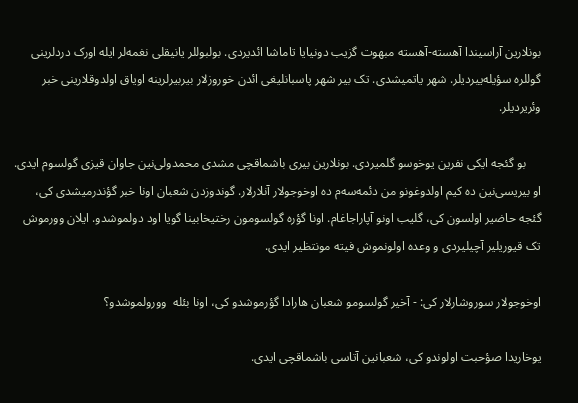بونلارین آراسیندا آهسته-آهسته مبهوت گزیب دونیایا تاماشا ائدیردی. بولبوللر یانیقلی نغمه‌لر ایله اورک دردلرینی گوللره سؤیله‌ییردیلر. شهر یاتمیشدی. تک بیر شهر پاسبانلیغی ائدن خوروزلار بیربیرلرینه اویاق اولدوقلارینی خبر وئریردیلر.

     بو گئجه ایکی نفرین یوخوسو گلمیردی. بونلارین بیری باشماقچی مشدی محمدولی‌نین جاوان قیزی گولسوم ایدی. او بیریسی‌نین ده کیم اولدوغونو من دئمه‌سه‌م ده اوخوجولار آنلارلار. گوندوزدن شعبان اونا خبر گؤندرمیشدی کی، گئجه حاضیر اولسون کی، گلیب اونو آپاراجاغام. اونا گؤره گولسومون رختیخابینا گویا اود دولموشدو. ایلان وورموش تک قیوریلیر آچیلیردی و وعده اولونموش فیته مونتظیر ایدی.

اوخوجولار سوروشارلار کی: - آخیر گولسومو شعبان هارادا گؤرموشدو کی، اونا بئله  وورولموشدو؟

یوخاریدا صؤحبت اولوندو کی، شعبانین آتاسی باشماقچی ایدی.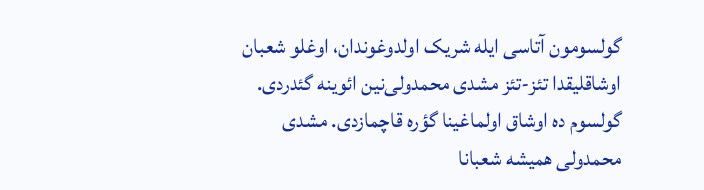گولسومون آتاسی ایله شریک اولدوغوندان، اوغلو شعبان اوشاقلیقدا تئز-تئز مشدی محمدولی‌نین ائوینه گئدردی. گولسوم ده اوشاق اولماغینا گؤره قاچمازدی. مشدی محمدولی همیشه شعبانا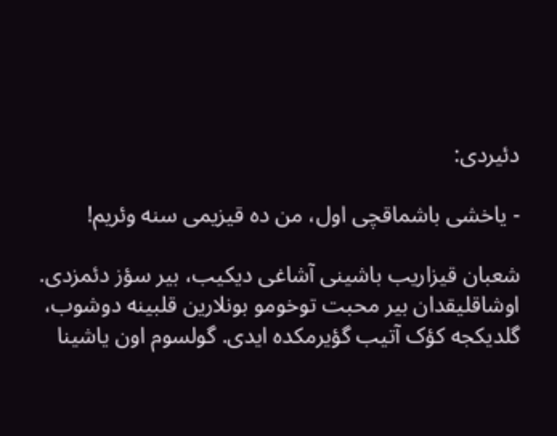دئیردی:

- یاخشی باشماقچی اول، من ده قیزیمی سنه وئریم!

شعبان قیزاریب باشینی آشاغی دیکیب، بیر سؤز دئمزدی. اوشاقلیقدان بیر محبت توخومو بونلارین قلبینه دوشوب، گلدیکجه کؤک آتیب گؤیرمکده ایدی. گولسوم اون یاشینا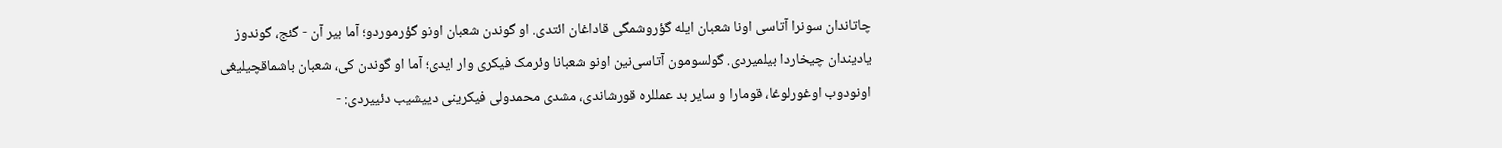چاتاندان سونرا آتاسی اونا شعبان ایله گؤروشمگی قاداغان ائتدی. او گوندن شعبان اونو گؤرموردو؛ آما بیر آن - گئج، گوندوز یادیندان چیخاردا بیلمیردی. گولسومون آتاسی‌نین اونو شعبانا وئرمک فیکری وار ایدی؛ آما او گوندن کی، شعبان باشماقچیلیغی اونودوب اوغورلوغا، قومارا و سایر بد عمللره قورشاندی، مشدی محمدولی فیکرینی دییشیب دئییردی: -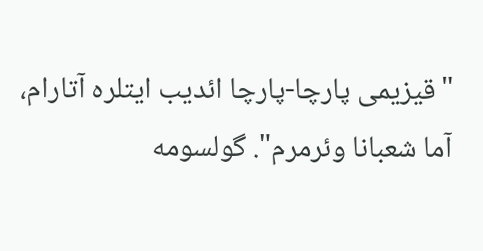"قیزیمی پارچا-پارچا ائدیب ایتلره آتارام، آما شعبانا وئرمرم". گولسومه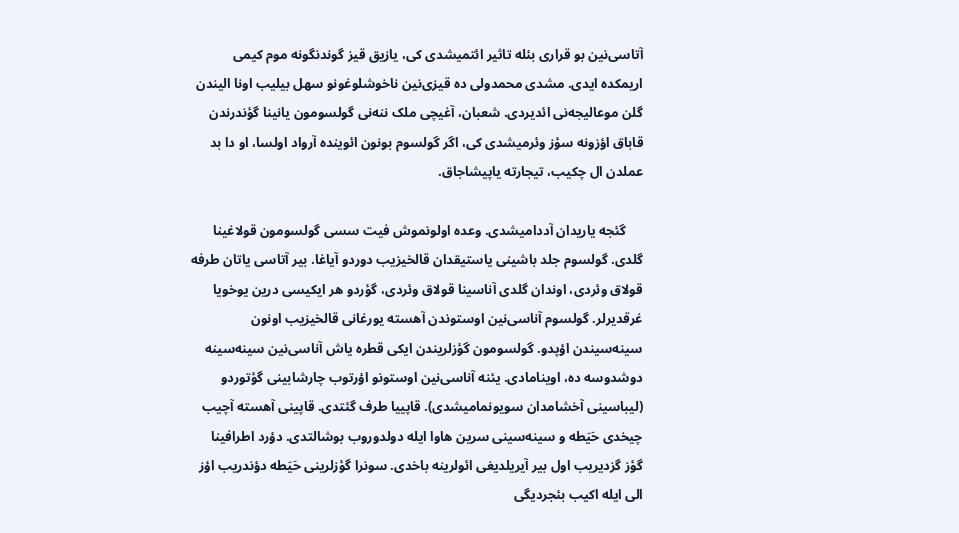آتاسی‌نین بو قراری بئله تاثیر ائتمیشدی کی، یازیق قیز گوندنگونه موم کیمی اریمکده ایدی. مشدی محمدولی ده قیزی‌نین ناخوشلوغونو سهل بیلیب اونا الیندن گلن موعالیجه‌نی ائدیردی. شعبان، آغیچی ملک ننه‌نی گولسومون یانینا گؤندرندن قاباق اؤزونه سؤز وئرمیشدی کی، اگر گولسوم بونون ائوینده آرواد اولسا، او دا بد عملدن ال چکیب، تیجارته یاپیشاجاق.

     گئجه یاریدان آددامیشدی. وعده اولونموش فیت سسی گولسومون قولاغینا گلدی. گولسوم جلد باشینی یاستیقدان قالخیزیب دوردو آیاغا. بیر آتاسی یاتان طرفه قولاق وئردی، اوندان گلدی آناسینا قولاق وئردی، گؤردو هر ایکیسی درین یوخویا غرقدیرلر. گولسوم آناسی‌نین اوستوندن آهسته یورغانی قالخیزیب اونون سینه‌سیندن اؤپدو. گولسومون گؤزلریندن ایکی قطره یاش آناسی‌نین سینه‌سینه دوشدوسه ده، اوینامادی. یئنه آناسی‌نین اوستونو اؤرتوب چارشابینی گؤتوردو (لیباسینی آخشامدان سویونمامیشدی). قاپییا طرف گئتدی. قاپینی آهسته آچیب چیخدی حَیَطه و سینه‌سینی سرین هاوا ایله دولدوروب بوشالتدی. دؤرد اطرافینا گؤز گزدیریب اول بیر آیریلدیغی ائولرینه باخدی. سونرا گؤزلرینی حَیَطه دؤندریب اؤز الی ایله اکیب بئجردیگی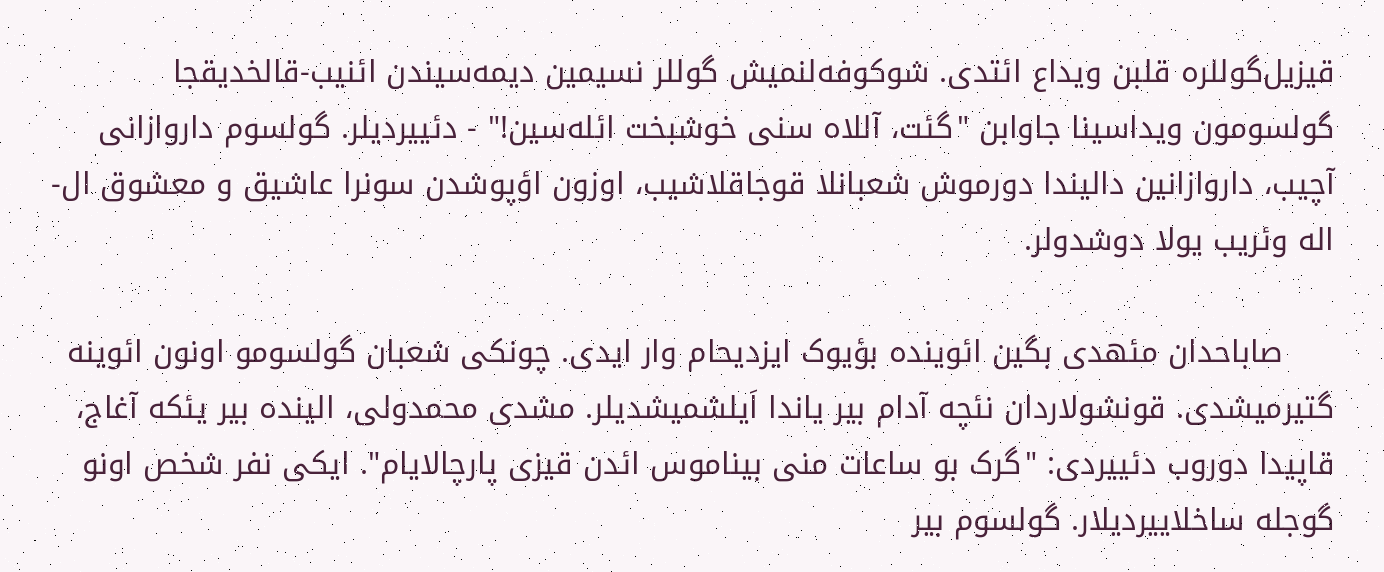قیزیل‌گوللره قلبن ویداع ائتدی. شوکوفه‌لنمیش گوللر نسیمین دیمه‌سیندن ائنیب-قالخدیقجا گولسومون ویداسینا جاوابن "گئت، آللاه سنی خوشبخت ائله‌سین!" - دئییردیلر. گولسوم داروازانی آچیب، داروازانین دالیندا دورموش شعبانلا قوجاقلاشیب، اوزون اؤپوشدن سونرا عاشیق و معشوق ال-اله وئریب یولا دوشدولر.

     صاباحدان مئهدی بگین ائوینده بؤیوک ایزدیحام وار ایدی. چونکی شعبان گولسومو اونون ائوینه گتیرمیشدی. قونشولاردان نئچه آدام بیر یاندا اَیلشمیشدیلر. مشدی محمدولی، الینده بیر یئکه آغاج، قاپیدا دوروب دئییردی: "گرک بو ساعات منی بیناموس ائدن قیزی پارچالایام". ایکی نفر شخص اونو گوجله ساخلاییردیلار. گولسوم بیر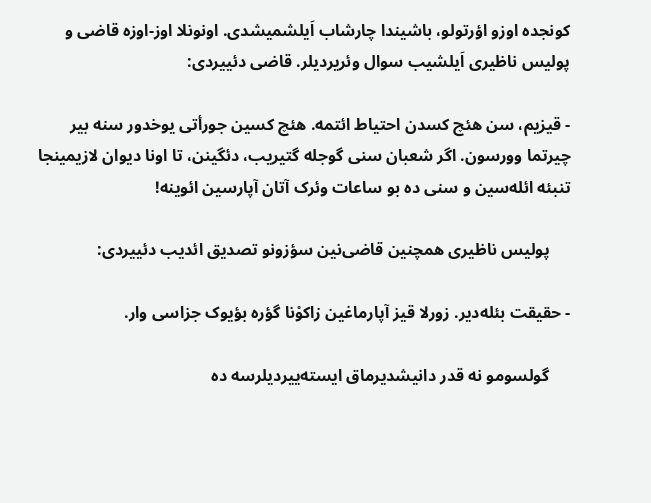کونجده اوزو اؤرتولو، باشیندا چارشاب اَیلشمیشدی. اونونلا اوز-اوزه قاضی و پولیس ناظیری اَیلشیب سوال وئریردیلر. قاضی دئییردی:

- قیزیم، سن هئچ کسدن احتیاط ائتمه. هئچ کسین جورأتی یوخدور سنه بیر چیرتما وورسون. اگر شعبان سنی گوجله گتیریب، دئگینن، تا اونا دیوان لازیمینجا تنبئه ائله‌سین و سنی ده بو ساعات وئرک آتان آپارسین ائوینه!

     پولیس ناظیری همچنین قاضی‌نین سؤزونو تصدیق ائدیب دئییردی:

- حقیقت بئله‌دیر. زورلا قیز آپارماغین زاکوْنا گؤره بؤیوک جزاسی وار.

     گولسومو نه قدر دانیشدیرماق ایسته‌ییردیلرسه ده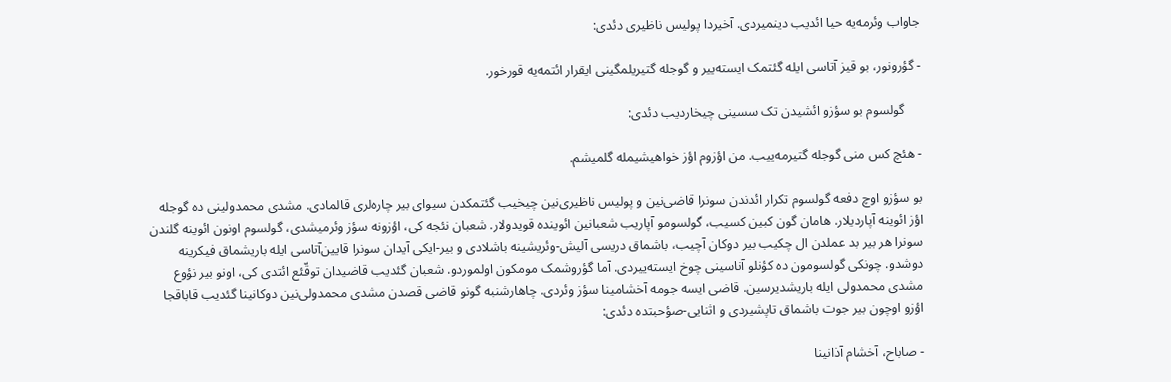جاواب وئرمه‌یه حیا ائدیب دینمیردی. آخیردا پولیس ناظیری دئدی:

- گؤرونور، بو قیز آتاسی ایله گئتمک ایسته‌ییر و گوجله گتیریلمگینی ایقرار ائتمه‌یه قورخور.

     گولسوم بو سؤزو ائشیدن تک سسینی چیخاردیب دئدی:

- هئچ کس منی گوجله گتیرمه‌ییب. من اؤزوم اؤز خواهیشیمله گلمیشم.

بو سؤزو اوچ دفعه گولسوم تکرار ائدندن سونرا قاضی‌نین و پولیس ناظیری‌نین چیخیب گئتمکدن سیوای بیر چاره‌لری قالمادی. مشدی محمدولینی ده گوجله اؤز ائوینه آپاردیلار. هامان گون کبین کسیب، گولسومو آپاریب شعبانین ائوینده قویدولار. شعبان نئجه کی، اؤزونه سؤز وئرمیشدی، گولسوم اونون ائوینه گلندن سونرا هر بیر بد عملدن ال چکیب بیر دوکان آچیب، باشماق دریسی آلیش-وئریشینه باشلادی و بیر-ایکی آیدان سونرا قایین‌آتاسی ایله باریشماق فیکرینه دوشدو. چونکی گولسومون ده کؤنلو آناسینی چوخ ایسته‌ییردی. آما گؤروشمک مومکون اولموردو. شعبان گئدیب قاضیدان توقّئع ائتدی کی، اونو بیر نؤوع مشدی محمدولی ایله باریشدیرسین. قاضی ایسه جومه آخشامینا سؤز وئردی. چاهارشنبه گونو قاضی قصدن مشدی محمدو‌لی‌نین دوکانینا گئدیب قاباقجا اؤزو اوچون بیر جوت باشماق تاپشیردی و اثنایی-صؤحبتده دئدی:

- صاباح، آخشام آذانینا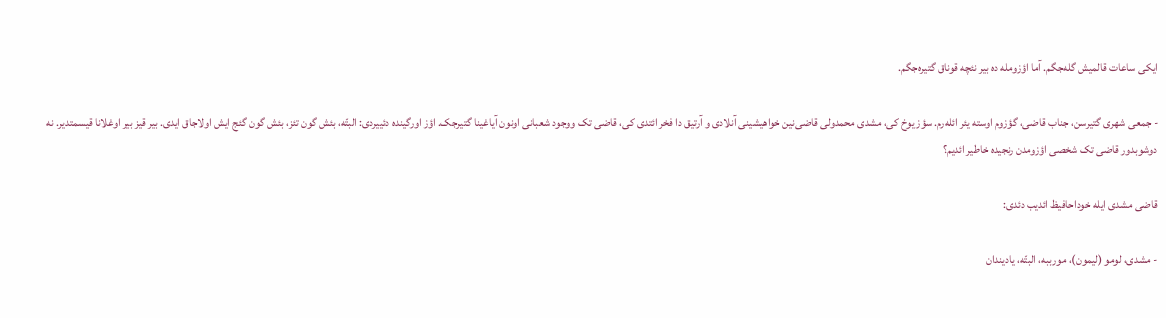ایکی ساعات قالمیش گله‌جگم. آما اؤزومله ده بیر نئچه قوناق گتیره‌جگم.

- جمعی شهری گتیرسن، جناب قاضی، گؤزوم اوسته یئر ائله‌رم. سؤز یوخ کی، مشدی محمدولی قاضی‌نین خواهیشینی آنلادی و آرتیق دا فخر ائتدی کی، قاضی تک ووجود شعبانی اونون آیاغینا گتیرجک. اؤز اورگینده دئییردی: البتّه، بئش گون تئز، بئش گون گئج ایش اولاجاق ایدی. بیر قیز بیر اوغلانا قیسمتدیر. نه دوشوبدور قاضی تک شخصی اؤزومدن رنجیده خاطیر ائدیم؟

قاضی مشدی ایله خوداحافیظ ائدیب دئدی:

- مشدی، لومو (لیمون)، مورببه، البتّه، یادیندان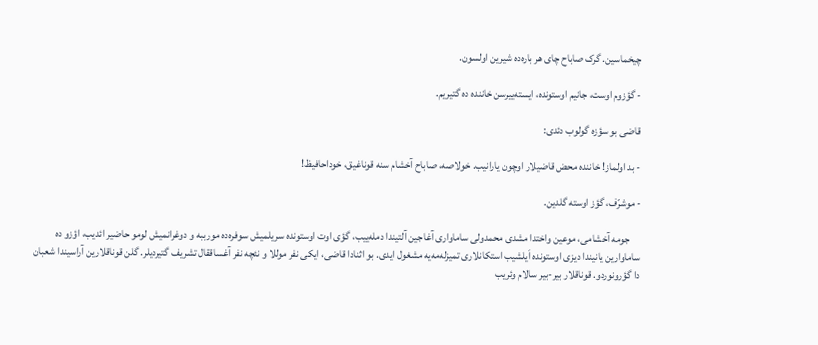چیخماسین. گرک صاباح چای هر باره‌ده شیرین اولسون.

- گؤزوم اوست، جانیم اوستونده، ایسته‌ییرسن خاننده ده گتیریم.

قاضی بو سؤزه گولوب دئدی:

- بد اولماز! خاننده محض قاضیلار اوچون یارانیب. خولاصه، صاباح آخشام سنه قوناغیق، خوداحافیظ!

- موشرّف، گؤز اوسته گلدین.

     جومه آخشامی، موعین واختدا مشدی محمدولی ساماواری آغاجین آلتیندا دمله‌ییب، گؤی اوت اوستونده سریلمیش سوفره‌ده مورببه و دوغرانمیش لومو حاضیر ائدیب، اؤزو ده ساماوارین یانیندا دیزی اوستونده اَیلشیب استکانلاری تمیزله‌مه‌یه مشغول ایدی. بو اثنادا قاضی، ایکی نفر موللا و نئچه نفر آغساققال تشریف گتیردیلر. گلن قوناقلارین آراسیندا شعبان دا گؤرونوردو. قوناقلار بیر-بیر سالام وئریب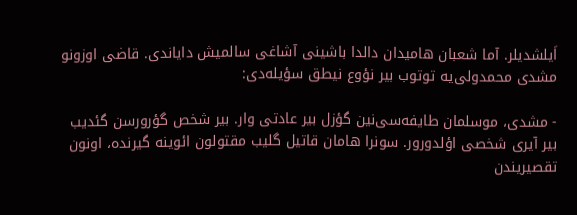اَیلشدیلر. آما شعبان هامیدان دالدا باشینی آشاغی سالمیش دایاندی. قاضی اوزونو مشدی محمدولی‌یه توتوب بیر نؤوع نیطق سؤیله‌دی:

- مشدی، موسلمان طایفه‌سی‌نین گؤزل بیر عادتی وار. بیر شخص گؤرورسن گئدیب بیر آیری شخصی اؤلدورور. سونرا هامان قاتیل گلیب مقتولون ائوینه گیرنده، اونون تقصیریندن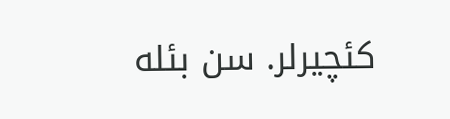کئچیرلر. سن بئله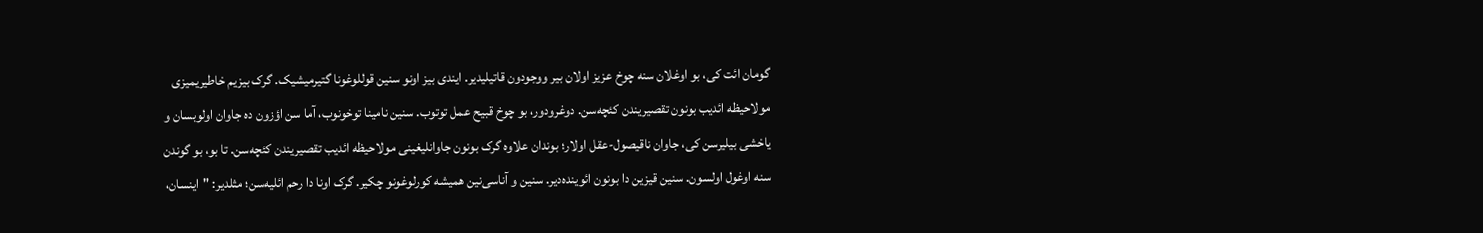گومان ائت کی، بو اوغلان سنه چوخ عزیز اولان بیر ووجودون قاتیلیدیر. ایندی بیز اونو سنین قوللوغونا گتیرمیشیک. گرک بیزیم خاطیریمیزی مولاحیظه ائدیب بونون تقصیریندن کئچه‌سن. دوغرودور، بو چوخ قبیح عمل توتوب. سنین نامینا توخونوب، آما سن اؤزون ده جاوان اولوبسان و یاخشی بیلیرسن کی، جاوان ناقیصول-عقل اولار؛ بوندان علاوه گرک بونون جاوانلیغینی مولاحیظه ائدیب تقصیریندن کئچه‌سن. تا بو، بو گوندن سنه اوغول اولسون. سنین قیزین دا بونون ائوینده‌دیر. سنین و آناسی‌نین همیشه کورلوغونو چکیر. گرک اونا دا رحم ائلیه‌سن؛ مثلدیر: "اینسان،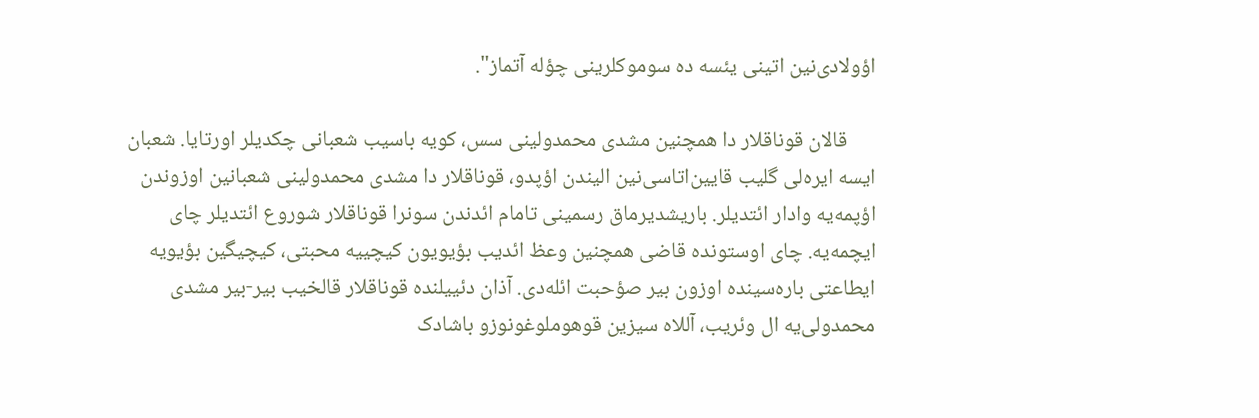اؤولادی‌نین اتینی یئسه ده سوموکلرینی چؤله آتماز".

      قالان قوناقلار دا همچنین مشدی محمدولینی سس، کویه باسیب شعبانی چکدیلر اورتایا. شعبان ایسه ایره‌لی گلیب قایین‌اتاسی‌نین الیندن اؤپدو، قوناقلار دا مشدی محمدولینی شعبانین اوزوندن اؤپمه‌یه وادار ائتدیلر. باریشدیرماق رسمینی تامام ائدندن سونرا قوناقلار شوروع ائتدیلر چای ایچمه‌یه. چای اوستونده قاضی همچنین وعظ ائدیب بؤیویون کیچییه محبتی، کیچیگین بؤیویه ایطاعتی باره‌سینده اوزون بیر صؤحبت ائله‌دی. آذان دئییلنده قوناقلار قالخیب بیر-بیر مشدی محمدولی‌یه ال وئریب، آللاه سیزین قوهوملوغونوزو باشادک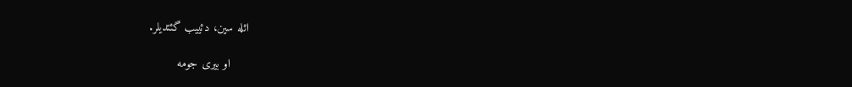ائله سین، دئییب گئتدیلر.

     او بیری جومه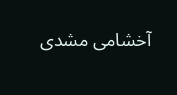آخشامی مشدی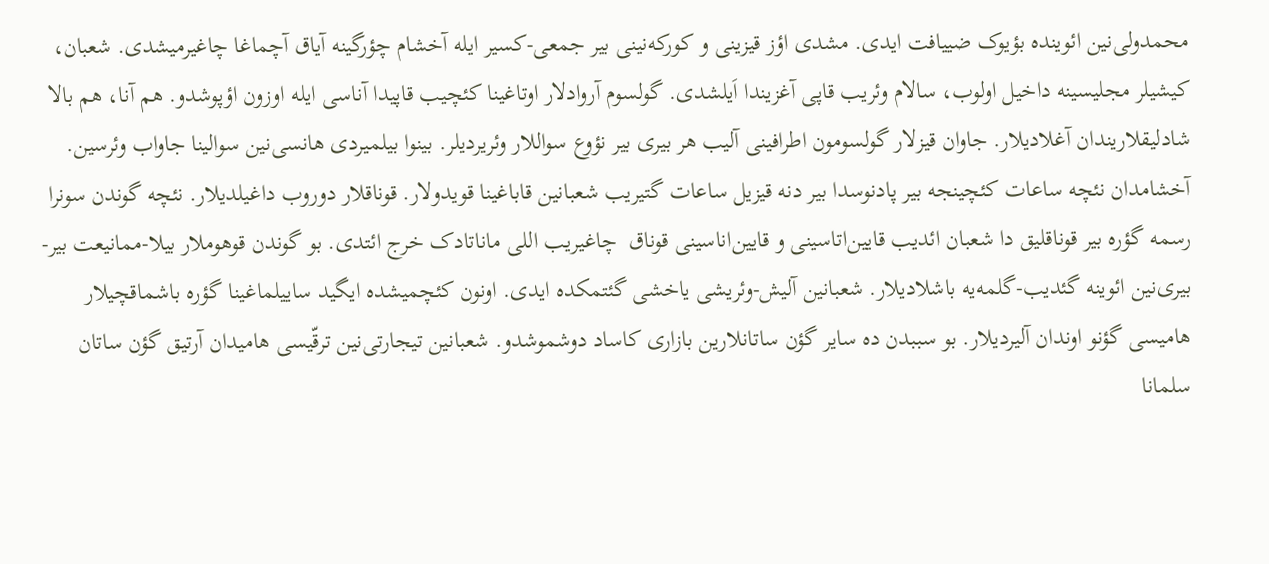محمدو‌لی‌نین ائوینده بؤیوک ضییافت ایدی. مشدی اؤز قیزینی و کورکه‌نینی بیر جمعی-کسیر ایله آخشام چؤرگینه آیاق آچماغا چاغیرمیشدی. شعبان، کیشیلر مجلیسینه داخیل اولوب، سالام وئریب قاپی آغزیندا اَیلشدی. گولسوم آروادلار اوتاغینا کئچیب قاپیدا آناسی ایله اوزون اؤپوشدو. هم آنا، هم بالا شادلیقلاریندان آغلادیلار. جاوان قیزلار گولسومون اطرافینی آلیب هر بیری بیر نؤوع سواللار وئریردیلر. بینوا بیلمیردی هانسی‌نین سوالینا جاواب وئرسین. آخشامدان نئچه ساعات کئچینجه بیر پادنوسدا بیر دنه قیزیل ساعات گتیریب شعبانین قاباغینا قویدولار. قوناقلار دوروب داغیلدیلار. نئچه گوندن سونرا رسمه گؤره بیر قوناقلیق دا شعبان ائدیب قایین‌اتاسینی و قایین‌اناسینی قوناق  چاغیریب اللی ماناتادک خرج ائتدی. بو گوندن قوهوملار بیلا-ممانیعت بیر-بیری‌نین ائوینه گئدیب-گلمه‌یه باشلادیلار. شعبانین آلیش-وئریشی یاخشی گئتمکده ایدی. اونون کئچمیشده ایگید ساییلماغینا گؤره باشماقچیلار هامیسی گؤنو اوندان آلیردیلار. بو سببدن ده سایر گؤن ساتانلارین بازاری کاساد دوشموشدو. شعبانین تیجارتی‌نین ترقّیسی هامیدان آرتیق گؤن ساتان سلمانا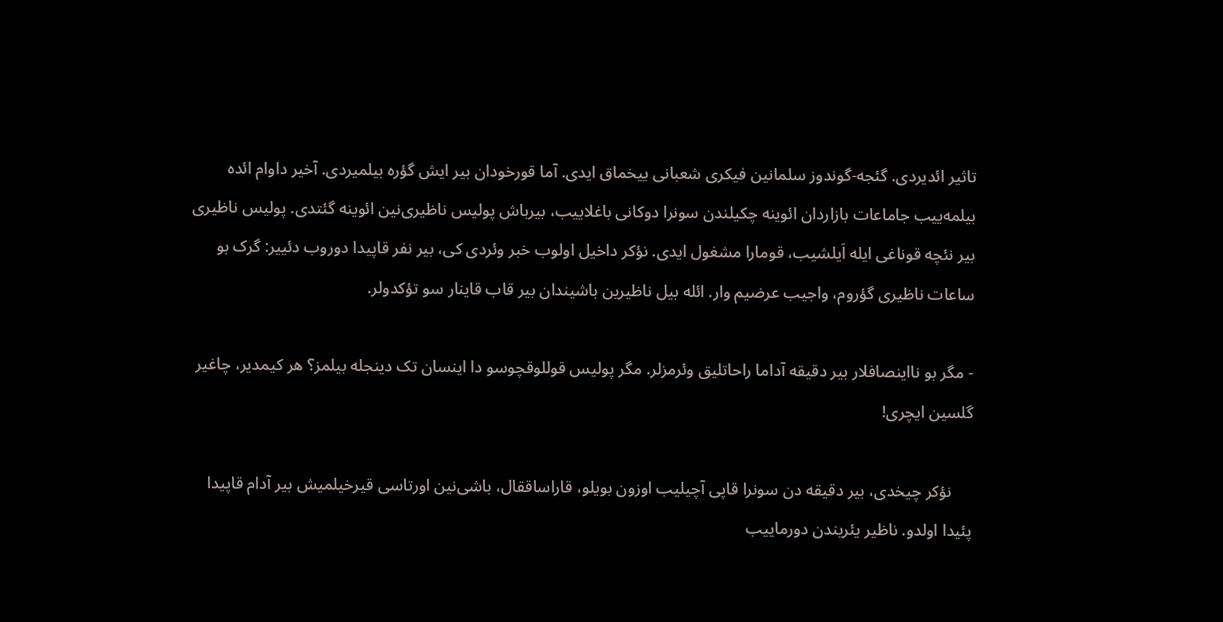تاثیر ائدیردی. گئجه-گوندوز سلمانین فیکری شعبانی ییخماق ایدی. آما قورخودان بیر ایش گؤره بیلمیردی. آخیر داوام ائده بیلمه‌ییب جاماعات بازاردان ائوینه چکیلندن سونرا دوکانی باغلاییب، بیرباش پولیس ناظیری‌نین ائوینه گئتدی. پولیس ناظیری بیر نئچه قوناغی ایله اَیلشیب، قومارا مشغول ایدی. نؤکر داخیل اولوب خبر وئردی کی، بیر نفر قاپیدا دوروب دئییر: گرک بو ساعات ناظیری گؤروم، واجیب عرضیم وار. ائله بیل ناظیرین باشیندان بیر قاب قاینار سو تؤکدولر.

- مگر بو نااینصافلار بیر دقیقه آداما راحاتلیق وئرمزلر. مگر پولیس قوللوقچوسو دا اینسان تک دینجله بیلمز؟ هر کیمدیر، چاغیر گلسین ایچری!

     نؤکر چیخدی، بیر دقیقه دن سونرا قاپی آچیلیب اوزون بویلو، قاراساققال، باشی‌نین اورتاسی قیرخیلمیش بیر آدام قاپیدا پئیدا اولدو. ناظیر یئریندن دورماییب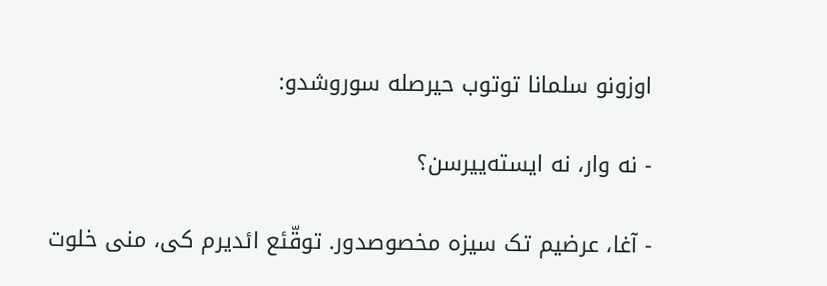اوزونو سلمانا توتوب حیرصله سوروشدو:

- نه وار، نه ایسته‌ییرسن؟

- آغا، عرضیم تک سیزه مخصوصدور. توقّئع ائدیرم کی، منی خلوت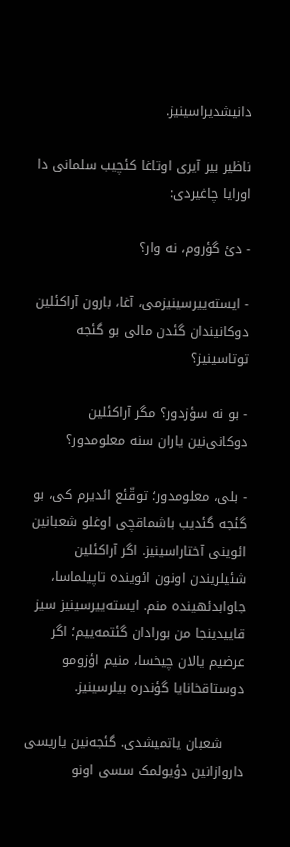دانیشدیراسینیز.

ناظیر بیر آیری اوتاغا کئچیب سلمانی دا اورایا چاغیردی:

- دئ گؤروم، نه وار؟

- ایسته‌ییرسینیزمی، آغا، بارون آراکئلین دوکانیندان گئدن مالی بو گئجه توتاسینیز؟

- بو نه سؤزدور؟ مگر آراکئلین دوکانی‌نین یاران سنه معلومدور؟

- بلی، معلومدور؛ توقّئع ائدیرم کی، بو گئجه گئدیب باشماقچی اوغلو شعبانین ائوینی آختاراسینیز. اگر آراکئلین شئیلریندن اونون ائوینده تاپیلماسا، جاوابدئهینده منم. ایسته‌ییرسینیز سیز قاییدینجا من بورادان گئتمه‌ییم؛ اگر عرضیم یالان چیخسا، منیم اؤزومو دوستاقخانایا گؤندره بیلرسینیز.

     شعبان یاتمیشدی. گئجه‌نین یاریسی داروازانین دؤیولمک سسی اونو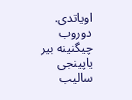اویاتدی. دوروب چیگنینه بیر یاپینجی سالیب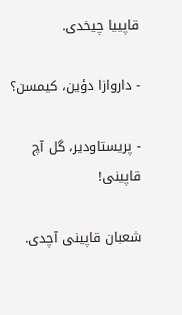قاپییا چیخدی.

- داروازا دؤین، کیمسن؟

- پریستاودیر، گل آچ قاپینی!

شعبان قاپینی آچدی.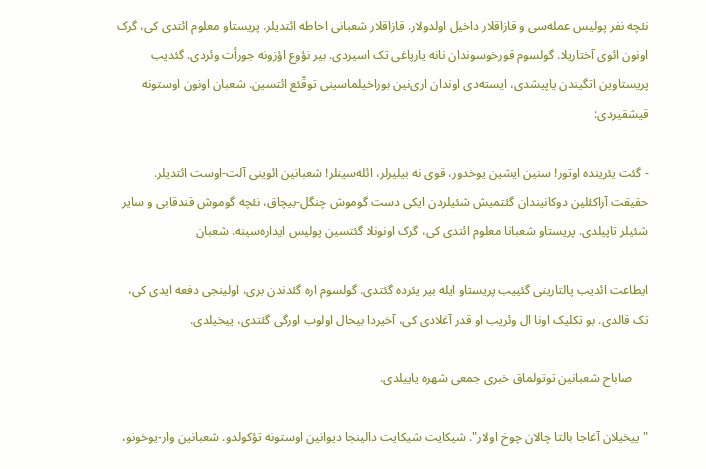نئچه نفر پولیس عمله‌سی و قازاقلار داخیل اولدولار. قازاقلار شعبانی احاطه ائتدیلر. پریستاو معلوم ائتدی کی، گرک اونون ائوی آختاریلا. گولسوم قورخوسوندان نانه یارپاغی تک اسیردی. بیر نؤوع اؤزونه جورأت وئردی. گئدیب پریستاوین اتگیندن یاپیشدی، ایسته‌دی اوندان اری‌نین بوراخیلماسینی توقّئع ائتسین. شعبان اونون اوستونه قیشقیردی:

- گئت یئرینده اوتور! سنین ایشین یوخدور، قوی نه بیلیرلر، ائله‌سینلر! شعبانین ائوینی آلت-اوست ائتدیلر. حقیقت آراکئلین دوکانیندان گئتمیش شئیلردن ایکی دست گوموش چنگل-بیچاق، نئچه گوموش قندقابی و سایر شئیلر تاپیلدی. پریستاو شعبانا معلوم ائتدی کی، گرک اونونلا گئتسین پولیس ایداره‌سینه. شعبان

ایطاعت ائدیب پالتارینی گئییب پریستاو ایله بیر یئرده گئتدی. گولسوم اره گئدندن بری، اولینجی دفعه ایدی کی، تک قالدی. بو تکلیک اونا ال وئریب او قدر آغلادی کی، آخیردا بیحال اولوب اورگی گئتدی، ییخیلدی.

     صاباح شعبانین توتولماق خبری جمعی شهره یاییلدی.

"ییخیلان آغاجا بالتا چالان چوخ اولار". شیکایت شیکایت دالینجا دیوانین اوستونه تؤکولدو. شعبانین وار-یوخونو،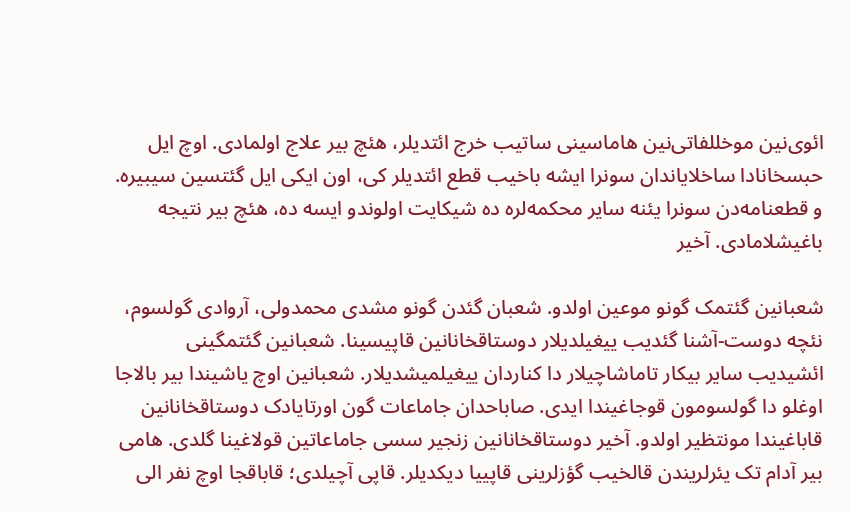ائوی‌نین موخللفاتی‌نین هاماسینی ساتیب خرج ائتدیلر، هئچ بیر علاج اولمادی. اوچ ایل حبسخانادا ساخلایاندان سونرا ایشه باخیب قطع ائتدیلر کی، اون ایکی ایل گئتسین سیبیره. و قطعنامه‌دن سونرا یئنه سایر محکمه‌لره ده شیکایت اولوندو ایسه ده، هئچ بیر نتیجه باغیشلامادی. آخیر

شعبانین گئتمک گونو موعین اولدو. شعبان گئدن گونو مشدی محمدولی، آروادی گولسوم، نئچه دوست-آشنا گئدیب ییغیلدیلار دوستاقخانانین قاپیسینا. شعبانین گئتمگینی ائشیدیب سایر بیکار تاماشاچیلار دا کناردان ییغیلمیشدیلار. شعبانین اوچ یاشیندا بیر بالاجا اوغلو دا گولسومون قوجاغیندا ایدی. صاباحدان جاماعات گون اورتایادک دوستاقخانانین قاباغیندا مونتظیر اولدو. آخیر دوستاقخانانین زنجیر سسی جاماعاتین قولاغینا گلدی. هامی بیر آدام تک یئرلریندن قالخیب گؤزلرینی قاپییا دیکدیلر. قاپی آچیلدی؛ قاباقجا اوچ نفر الی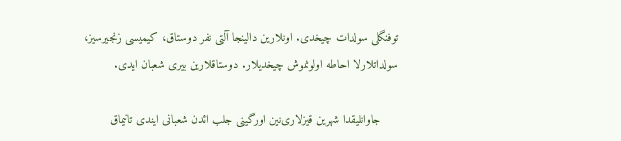توفنگلی سولدات چیخدی. اونلارین دالینجا آلتی نفر دوستاق، کیمیسی زنجیرسیز، سولداتلارلا احاطه اولونموش چیخدیلار. دوستاقلارین بیری شعبان ایدی.

     جاوانلیقدا شهرین قیزلاری‌نین اورگینی جلب ائدن شعبانی ایندی تانیماق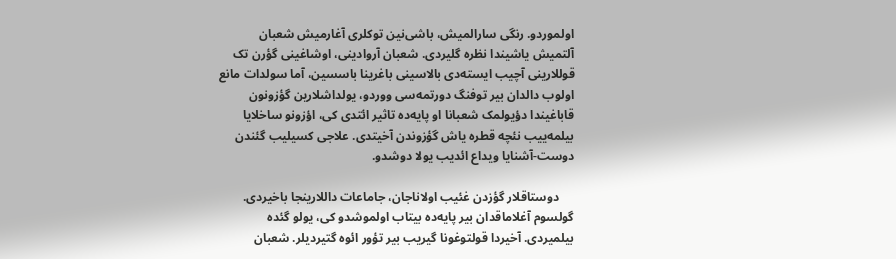اولموردو. رنگی سارالمیش، باشی‌نین توکلری آغارمیش شعبان آلتمیش یاشیندا نظره گلیردی. شعبان آروادینی، اوشاغینی گؤرن تک قوللارینی آچیب ایسته‌دی بالاسینی باغرینا باسسین، آما سولدات مانع اولوب دالدان بیر توفنگ دورتمه‌سی ووردو، یولداشلارین گؤزونون قاباغیندا دؤیولمک شعبانا او پایه‌ده تاثیر ائتدی کی، اؤزونو ساخلایا بیلمه‌ییب نئچه قطره یاش گؤزوندن آخیتدی. علاجی کسیلیب گئندن دوست-آشنایا ویداع ائدیب یولا دوشدو.

     دوستاقلار گؤزدن غئیب اولاناجان، جاماعات داللارینجا باخیردی. گولسوم آغلاماقدان بیر پایه‌ده بیتاب اولموشدو کی، یولو گئده بیلمیردی. آخیردا قولتوغونا گیریب بیر تؤور ائوه گتیردیلر. شعبان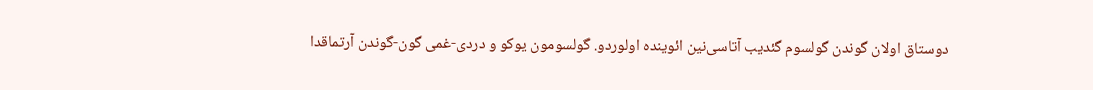دوستاق اولان گوندن گولسوم گئدیب آتاسی‌نین ائوینده اولوردو. گولسومون یوکو و دردی-غمی گون-گوندن آرتماقدا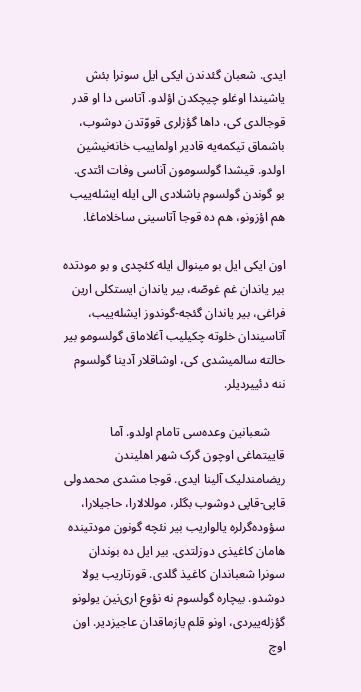ایدی. شعبان گئدندن ایکی ایل سونرا بئش یاشیندا اوغلو چیچکدن اؤلدو. آتاسی دا او قدر قوجالدی کی، داها گؤزلری قووّتدن دوشوب، باشماق تیکمه‌یه قادیر اولماییب خانه‌نیشین اولدو. قیشدا گولسومون آناسی وفات ائتدی. بو گوندن گولسوم باشلادی الی ایله ایشله‌ییب هم اؤزونو، هم ده قوجا آتاسینی ساخلاماغا.

اون ایکی ایل بو مینوال ایله کئچدی و بو مودتده بیر یاندان غم غوصّه، بیر یاندان ایستکلی ارین فراغی، بیر یاندان گئجه-گوندوز ایشله‌ییب، آتاسیندان خلوته چکیلیب آغلاماق گولسومو بیر حالته سالمیشدی کی، اوشاقلار آدینا گولسوم ننه دئییردیلر.

     شعبانین وعده‌سی تامام اولدو. آما قاییتماغی اوچون گرک شهر اهلیندن ریضامندلیک آلینا ایدی. قوجا مشدی محمدولی قاپی-قاپی دوشوب بگلر، موللالارا، حاجیلارا، سؤوده‌گرلره یالواریب بیر نئچه گونون مودتینده هامان کاغیذی دوزلتدی. بیر ایل ده بوندان سونرا شعباندان کاغیذ گلدی. قورتاریب یولا دوشدو. بیچاره گولسوم نه نؤوع اری‌نین یولونو گؤزله‌ییردی، اونو قلم یازماقدان عاجیزدیر. اون اوچ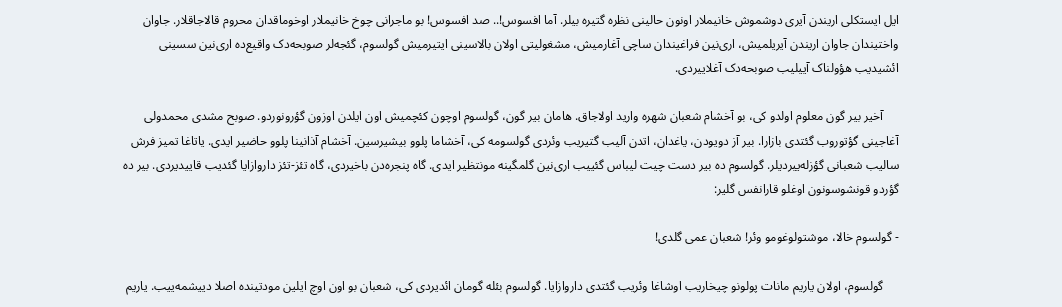ایل ایستکلی اریندن آیری دوشموش خانیملار اونون حالینی نظره گتیره بیلر. آما افسوس!.. صد افسوس! بو ماجرانی چوخ خانیملار اوخوماقدان محروم قالاجاقلار. جاوان واختیندان جاوان اریندن آیریلمیش، اری‌نین فراغیندان ساچی آغارمیش، مشغولیتی اولان بالاسینی ایتیرمیش گولسوم، گئجه‌لر صوبحه‌دک واقیع‌ده اری‌نین سسینی ائشیدیب هؤولناک آییلیب صوبحه‌دک آغلاییردی.

     آخیر بیر گون معلوم اولدو کی، بو آخشام شعبان شهره وارید اولاجاق. هامان بیر گون، گولسوم اوچون کئچمیش اون ایلدن اوزون گؤرونوردو. صوبح مشدی محمدولی آغاجینی گؤتوروب گئتدی بازارا. بیر آز دویودن، یاغدان، اتدن آلیب گتیریب وئردی گولسومه کی، آخشاما پلوو بیشیرسین. آخشام آذانینا پلوو حاضیر ایدی. یاتاغا تمیز فرش سالیب شعبانی گؤزله‌ییردیلر. گولسوم ده بیر دست چیت لیباس گئییب اری‌نین گلمگینه مونتظیر ایدی. گاه پنجره‌دن باخیردی، گاه تئز-تئز داروازایا گئدیب قاییدیردی. بیر ده گؤردو قونشوسونون اوغلو قارانفس گلیر:

- گولسوم خالا، موشتولوغومو وئر! شعبان عمی گلدی!

     گولسوم، اولان یاریم مانات پولونو چیخاریب اوشاغا وئریب گئتدی داروازایا. گولسوم بئله گومان ائدیردی کی، شعبان بو اون اوچ ایلین مودتینده اصلا دییشمه‌ییب. یاریم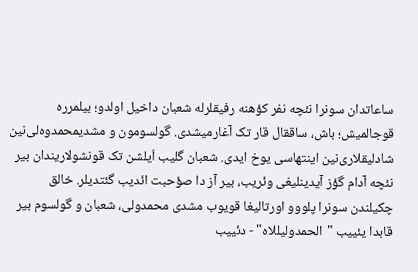ساعاتدان سونرا نئچه نفر کؤهنه رفیقلرله شعبان داخیل اولدو؛ بیلمرره قوجالمیش؛ باش، ساققال قار تک آغارمیشدی. گولسومون و مشدیمحمدوه‌لی‌نین شادلیقلاری‌نین اینتهاسی یوخ ایدی. شعبان گلیب اَیلشن تک قونشولاریندان بیر نئچه آدام گؤز آیدینلیغی وئریب، بیر آز دا صؤحبت ائدیب گئتدیلر. خالق چکیلندن سونرا پلووو اورتالیغا قویوب مشدی محمدولی، شعبان و گولسوم بیر قابدا یئییب "الحمدولیللاه" - دئییب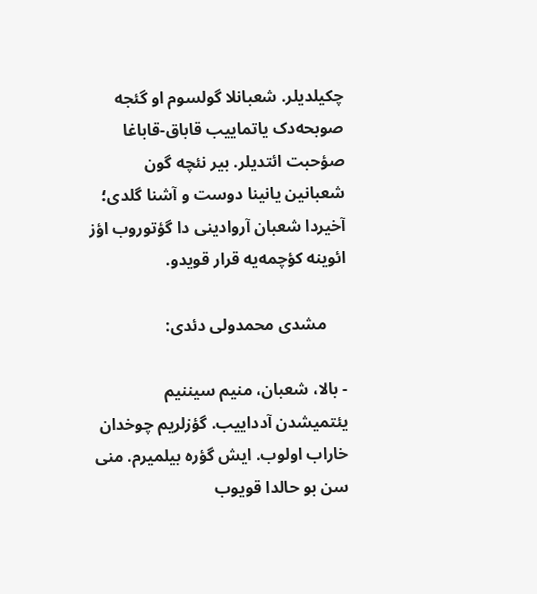چکیلدیلر. شعبانلا گولسوم او گئجه صوبحه‌دک یاتماییب قاباق-قاباغا صؤحبت ائتدیلر. بیر نئچه گون شعبانین یانینا دوست و آشنا گلدی؛ آخیردا شعبان آروادینی دا گؤتوروب اؤز ائوینه کؤچمه‌یه قرار قویدو.

     مشدی محمدولی دئدی:

- بالا، شعبان، منیم سیننیم یئتمیشدن آدداییب. گؤزلریم چوخدان خاراب اولوب. ایش گؤره بیلمیرم. منی سن بو حالدا قویوب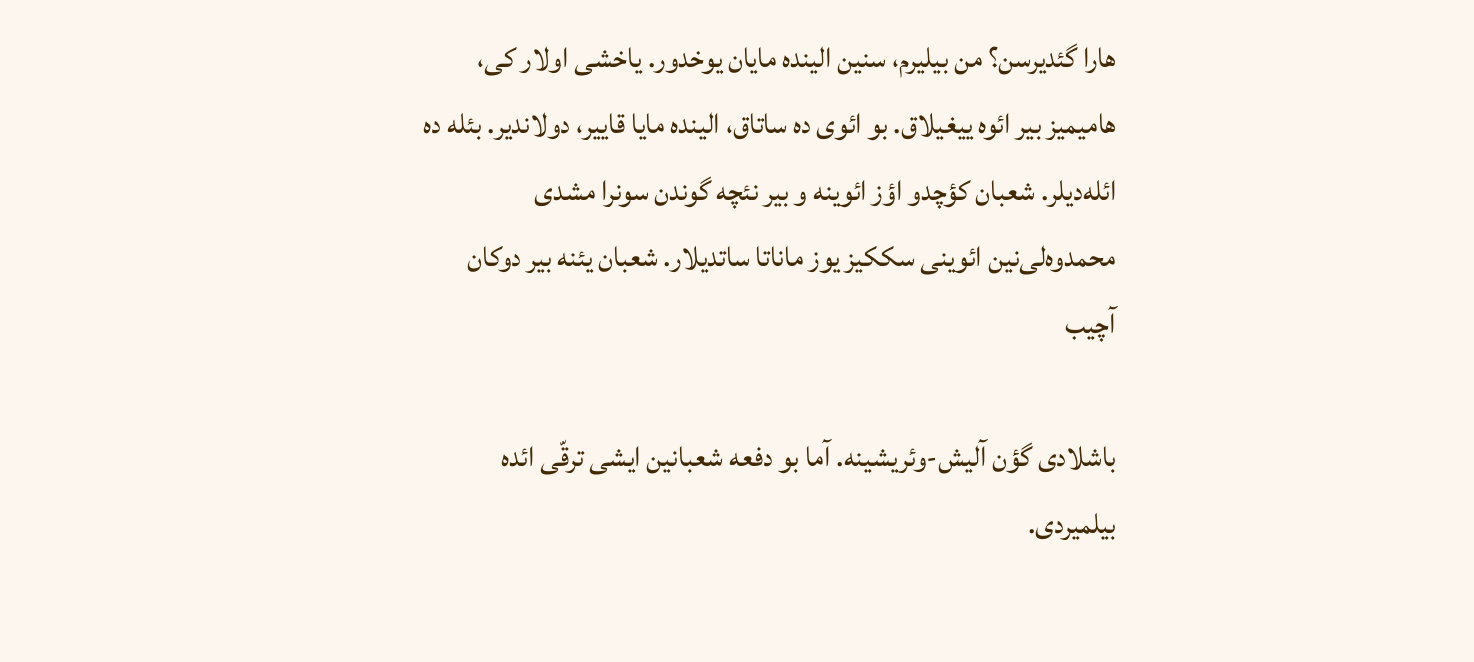هارا گئدیرسن؟ من بیلیرم، سنین الینده مایان یوخدور. یاخشی اولار کی، هامیمیز بیر ائوه ییغیلاق. بو ائوی ده ساتاق، الینده مایا قاییر، دولاندیر. بئله ده ائله‌دیلر. شعبان کؤچدو اؤز ائوینه و بیر نئچه گوندن سونرا مشدی محمدوه‌لی‌نین ائوینی سککیز یوز ماناتا ساتدیلار. شعبان یئنه بیر دوکان آچیب

باشلادی گؤن آلیش-وئریشینه. آما بو دفعه شعبانین ایشی ترقّی ائده بیلمیردی.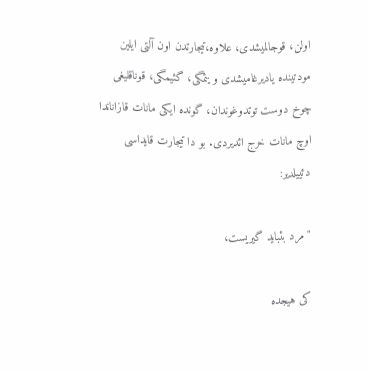اولن، قوجالمیشدی، علاوه،تیجارتدن اون آلتی ایلین مودتینده یادیرغامیشدی و یئمگی، گئیمگی، قوناقلیغی چوخ دوست توتدوغوندان، گونده ایکی مانات قازاناندا اوچ مانات خرج ائدیردی. بو دا تیجارت قایداسی دئییلدیر:

"مرد بئباید گیریست،

کی هیجده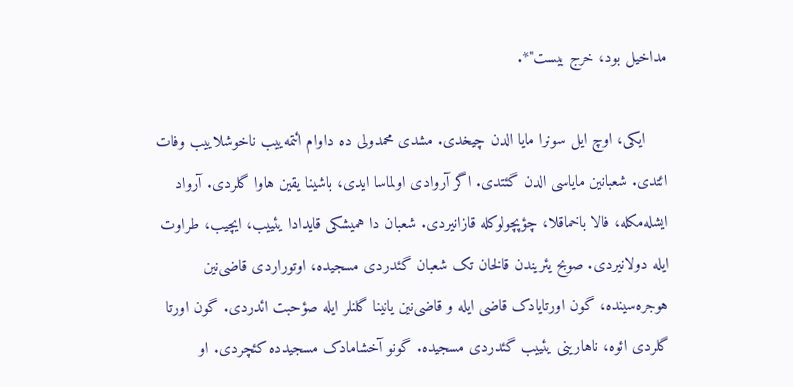مداخیل بود، خرج بیست"*.

     ایکی، اوچ ایل سونرا مایا الدن چیخدی. مشدی محمدولی ده داوام ائتمه‌ییب ناخوشلاییب وفات ائتدی. شعبانین مایاسی الدن گئتدی. اگر آروادی اولماسا ایدی، باشینا یقین هاوا گلردی‌. آرواد ایشله‌مکله، فالا باخماقلا، چؤپچولوکله قازانیردی. شعبان دا همیشکی قایدادا یئییب، ایچیب، طراوت ایله دولانیردی. صوبح یئریندن قالخان تک شعبان گئدردی مسجیده، اوتوراردی قاضی‌نین هوجره‌سینده، گون اورتایادک قاضی ایله و قاضی‌نین یانینا گلنلر ایله صؤحبت ائدردی. گون اورتا گلردی ائوه، ناهارینی یئییب گئدردی مسجیده. گونو آخشامادک مسجیدده کئچردی. او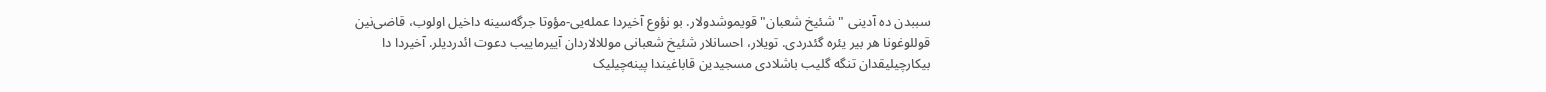سببدن ده آدینی "شئیخ شعبان" قویموشدولار. بو نؤوع آخیردا عمله‌یی-مؤوتا جرگه‌سینه داخیل اولوب، قاضی‌نین قوللوغونا هر بیر یئره گئدردی. تویلار، احسانلار شئیخ شعبانی موللالاردان آییرماییب دعوت ائدردیلر. آخیردا دا بیکارچیلیقدان تنگه گلیب باشلادی مسجیدین قاباغیندا پینه‌چیلیک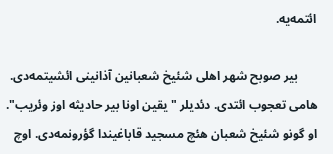ائتمه‌یه.

      بیر صوبح شهر اهلی شئیخ شعبانین آذانینی ائشیتمه‌دی. هامی تعجوب ائتدی. دئدیلر "یقین اونا بیر حادیثه اوز وئریب". او گونو شئیخ شعبان هئچ مسجید قاباغیندا گؤرونمه‌دی. اوچ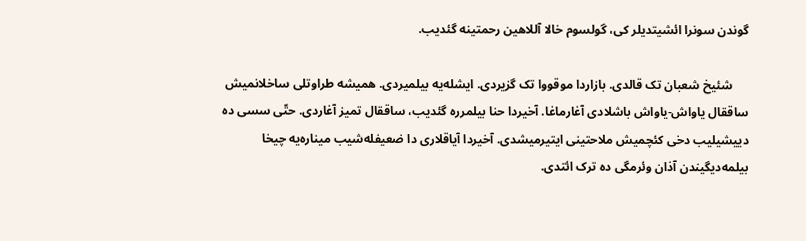گوندن سونرا ائشیتدیلر کی، گولسوم خالا آللاهین رحمتینه گئدیب.

     شئیخ شعبان تک قالدی. بازاردا موقووا تک گزیردی. ایشله‌یه بیلمیردی. همیشه طراوتلی ساخلانمیش ساققال یاواش-یاواش باشلادی آغارماغا. آخیردا حنا بیلمرره گئدیب، ساققال تمیز آغاردی. حتّی سسی ده دییشیلیب دخی کئچمیش ملاحتینی ایتیرمیشدی. آخیردا آیاقلاری دا ضعیفله‌شیب میناره‌یه چیخا بیلمه‌دیگیندن آذان وئرمگی ده ترک ائتدی.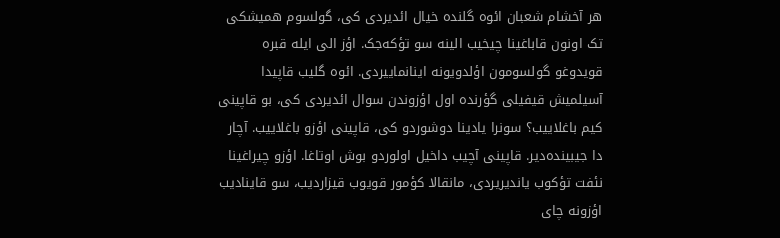هر آخشام شعبان ائوه گلنده خیال ائدیردی کی، گولسوم همیشکی تک اونون قاباغینا چیخیب الینه سو تؤکه‌جک. اؤز الی ایله قبره قویدوغو گولسومون اؤلدویونه اینانماییردی. ائوه گلیب قاپیدا آسیلمیش قیفیلی گؤرنده اول اؤزوندن سوال ائدیردی کی، بو قاپینی کیم باغلاییب؟ سونرا یادینا دوشوردو کی، قاپینی اؤزو باغلاییب. آچار دا جیبینده‌دیر. قاپینی آچیب داخیل اولوردو بوش اوتاغا. اؤزو چیراغینا نئفت تؤکوب یاندیریردی، مانقالا کؤمور قویوب قیزاردیب، سو قاینادیب اؤزونه چای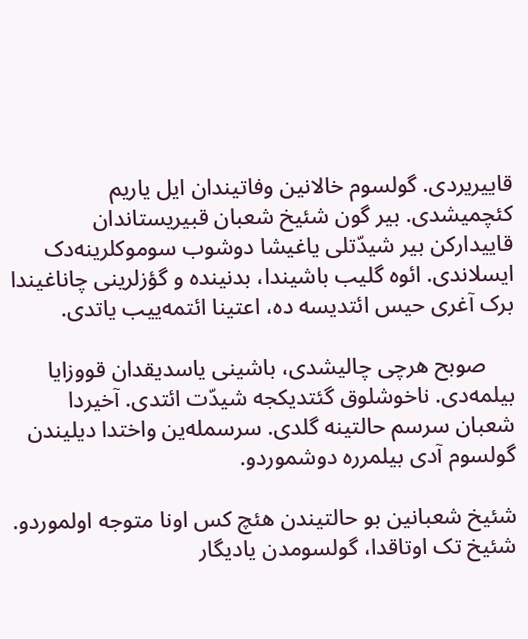قاییریردی. گولسوم خالانین وفاتیندان ایل یاریم کئچمیشدی. بیر گون شئیخ شعبان قبیریستاندان قاییدارکن بیر شیدّتلی یاغیشا دوشوب سوموکلرینه‌دک ایسلاندی. ائوه گلیب باشیندا، بدنینده و گؤزلرینی چاناغیندا برک آغری حیس ائتدیسه ده، اعتینا ائتمه‌ییب یاتدی.

     صوبح هرچی چالیشدی، باشینی یاسدیقدان قووزایا بیلمه‌دی. ناخوشلوق گئتدیکجه شیدّت ائتدی. آخیردا شعبان سرسم حالتینه گلدی. سرسمله‌ین واختدا دیلیندن گولسوم آدی بیلمرره دوشموردو.

شئیخ شعبانین بو حالتیندن هئچ کس اونا متوجه اولموردو. شئیخ تک اوتاقدا، گولسومدن یادیگار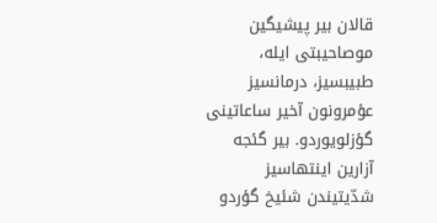قالان بیر پیشیگین موصاحیبتی ایله، طبیبسیز، درمانسیز عؤمرونون آخیر ساعاتینی گؤزلویوردو. بیر گئجه آزارین اینتهاسیز شدّیتیندن شئیخ گؤردو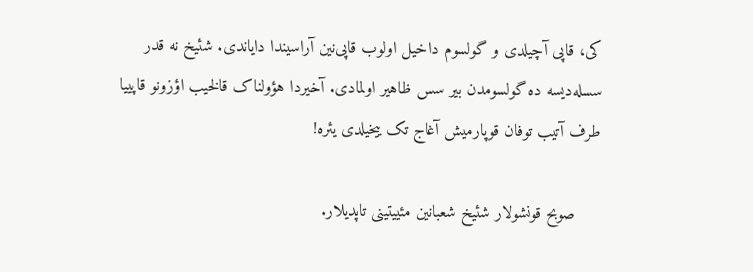کی، قاپی آچیلدی و گولسوم داخیل اولوب قاپی‌نین آراسیندا دایاندی. شئیخ نه قدر سسله‌دیسه ده گولسومدن بیر سس ظاهیر اولمادی. آخیردا هؤولناک قالخیب اؤزونو قاپییا طرف آتیب توفان قوپارمیش آغاج تک ییخیلدی یئره!

     صوبح قونشولار شئیخ شعبانین مئییتینی تاپدیلار.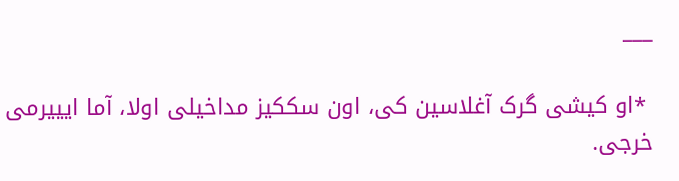___

 *او کیشی گرک آغلاسین کی، اون سککیز مداخیلی اولا، آما ایییرمی خرجی.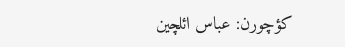کؤچورن: عباس ائلچین